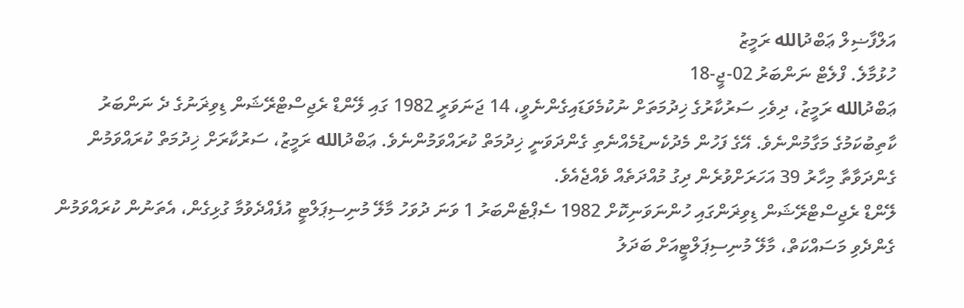އަލްފާޟިލް ޢަބްދުالله ރަމީޒު
ހުޅުމާލެ. ފްލެޓް ނަންބަރު 02-ޖީ-18
ޢަބްދުالله ރަމީޒު، ދިވެހި ސަރުކާރުގެ ޚިދުމަތަށް ނުކުމެވަޑައިގެންނެވީ، 14 ޖަނަވަރީ 1982 ގައި ލޭންޑް ރެޖިސްޓްރޭޝަން ޑިވިޜަނުގެ ދެ ނަންބަރު ކާތިބުކަމުގެ މަގާމުންނެވެ. އޭގެ ފަހުން މެދުކެނޑުމެއްނެތި ގެންދަވަނީ ޚިދުމަތް ކުރައްވަމުންނެވެ. ޢަބްދުالله ރަމީޒު، ސަރުކާރަށް ޚިދުމަތް ކުރައްވަމުން ގެންދަވާތާ މިހާރު 39 އަހަރަށްވުރެން ދިގު މުއްދަތެއް ވެއްޖެއެވެ.
ލޭންޑް ރެޖިސްޓްރޭޝަން ޑިވިޜަންގައި ހުންނަވަނިކޮށް 1982 ސެޕްޓެންބަރު 1 ވަނަ ދުވަހު މާލޭ މުނިސިޕަލްޓީ އުފެއްދެވުމާ ގުޅިގެން، އެތަނުން ކުރައްވަމުން ގެންދެވި މަސައްކަތް، މާލޭ މުނިސިޕަލްޓީއަށް ބަދަލު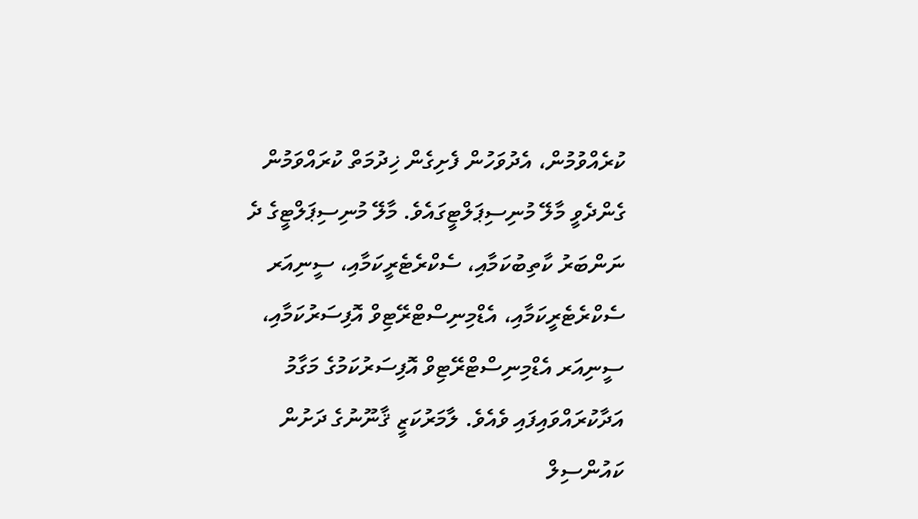ކުރެއްވުމުން، އެދުވަހުން ފެށިގެން ޚިދުމަތް ކުރައްވަމުން ގެންދެވީ މާލޭ މުނިސިޕަލްޓީގައެވެ. މާލޭ މުނިސިޕަލްޓީގެ ދެ ނަންބަރު ކާތިބުކަމާއި، ސެކްރެޓެރީކަމާއި، ސީނިއަރ ސެކްރެޓެރީކަމާއި، އެޑްމިނިސްޓްރޭޓިވް އޮފިސަރުކަމާއި، ސީނިއަރ އެޑްމިނިސްޓްރޭޓިވް އޮފިސަރުކަމުގެ މަގާމު އަދާކުރައްވައިފައި ވެއެވެ. ލާމަރުކަޒީ ޤާނޫނުގެ ދަށުން ކައުންސިލް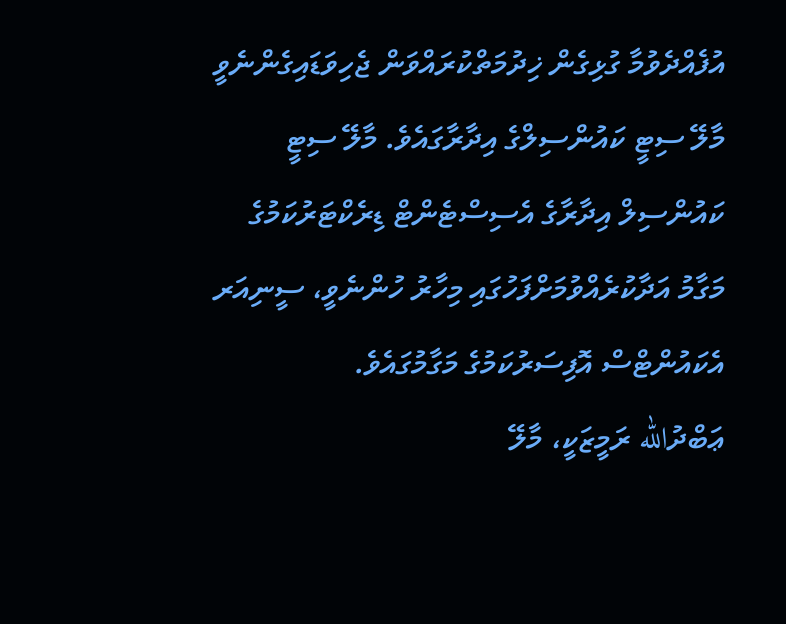އުފެއްދެވުމާ ގުޅިގެން ޚިދުމަތްކުރައްވަން ޖެހިވަޑައިގެންނެވީ މާލޭ ސިޓީ ކައުންސިލްގެ އިދާރާގައެވެ. މާލޭ ސިޓީ ކައުންސިލް އިދާރާގެ އެސިސްޓެންޓް ޑިރެކްޓަރުކަމުގެ މަގާމު އަދާކުރެއްވުމަށްފަހުގައި މިހާރު ހުންނެވީ، ސީނިއަރ އެކައުންޓްސް އޮފިސަރުކަމުގެ މަގާމުގައެވެ.
ޢަބްދުالله ރަމީޒަކީ، މާލޭ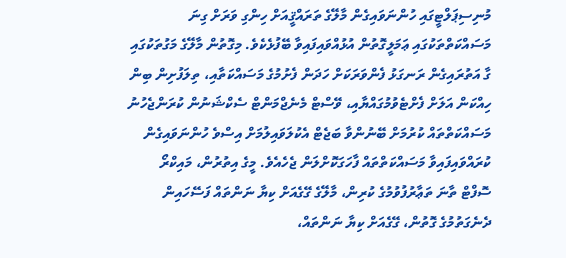މުނިސިޕަލްޓީގައި ހުންނަވައިގެން މާލޭގެ ތަރައްޤީއަށް ހިންގި ވަރަށް ގިނަ މަސައްކަތްތަކުގައި ޢަމަލީގޮތުން އުޅުއްވައިފައިވާ ބޭފުޅެކެވެ. މިގޮތުން މާލޭގެ މަގުތަކުގައި ގާ އަތުރައިގެން ރަނގަޅު ފެންވަރަކަށް ހަދަން ފެށުމުގެ މަސައްކަތާއި، ތިލަފުށިން ބިން ހިއްކަން އަލަށް ފެށްޓެވުމުގައްޔާއި، ވޭސްޓް މެނެޖްމަންޓް ސެކްޝަނުން ކުރަންޖެހުނު މަސައްކަތްތައް ކުރުމަށް ބޭނުންވާ ބަޖެޓް އެކުލަވައިލުމަށް އިސްވެ ހުންނަވައިގެން ކުރައްވައިފައިވާ މަސައްކަތްތައް ފާހަގަކޮށްލަން ޖެހެއެވެ. މީގެ އިތުރުން، މައިކްރޯ ސޮފްޓް ތާނަ ތަޢާރުފުވުމުގެ ކުރިން، މާލޭގެ ގޭގެއަށް ކިޔާ ނަންތައް ފަސޭހައިން ދެނެގަތުމުގެ ގޮތުން، ގޭގެއަށް ކިޔާ ނަންތައް،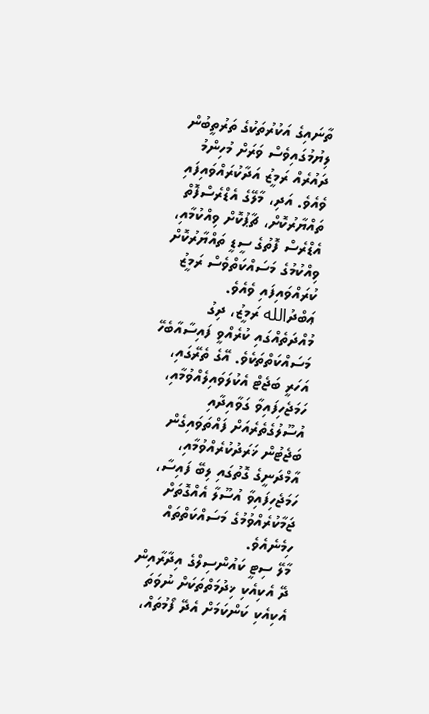ތާނައިގެ އަކުރުތަކުގެ ތަރުތީބުން ލިޔުމުގައިވެސް ވަރަށް މުހިންމު ދައުރެއް ރަމީޒު އަދާކުރައްވައިފައި ވެއެވެ. އަދި، މާލޭގެ އެޑްރެސްފޮތް ތައްޔާރުކޮށް، ޗާޕުކޮށް ވިއްކުމާއި، އެޑްރެސް ފޮތުގެ ސީޑީ ތައްޔާރުކޮށް ވިއްކުމުގެ މަސައްކަތްވެސް ރަމީޒު ކުރައްވައިފައި ވެއެވެ.
ޢަބްދުالله ރަމީޒު، ދިގު މުއްދަތެއްގައި ކުރެއްވީ ފައިސާއާބެހޭ މަސައްކަތްތަކެވެ. އޭގެ ތެރޭގައި، އަހަރީ ބަޖެޓް އެކުލަވައިލެއްވުމާއި، ހަމަޖެހިފައިވާ ގަވާއިދާއި އުސޫލުގެތެރެއަށް ފައްތަވައިގެން ބަޖެޓުން ޚަރަދުކުރެއްވުމާއި، އާމްދަނީގެ ގޮތުގައި ލިބޭ ފައިސާ، ހަމަޖެހިފައިވާ އުސޫލާ އެއްގޮތަށް ޖަމާކުރެއްވުމުގެ މަސައްކަތްތައް ހިމެނެއެވެ.
މާލޭ ސިޓީ ކައުންސިލްގެ އިދާރާއިން ދޭ އެކިއެކި ޚިދުމަތްތަކަށް ނުވަތަ އެކިއެކި ކަންކަމަށް އެދޭ ފޯމުތައް،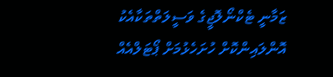ޒަމާނީ ޓެކްނޯލޮޖީގެ ވަސީލަތްތަކާއެކު އޮންލައިންކޮށް ހުށަހެޅުމަށް ޕޯޓަލްއެއް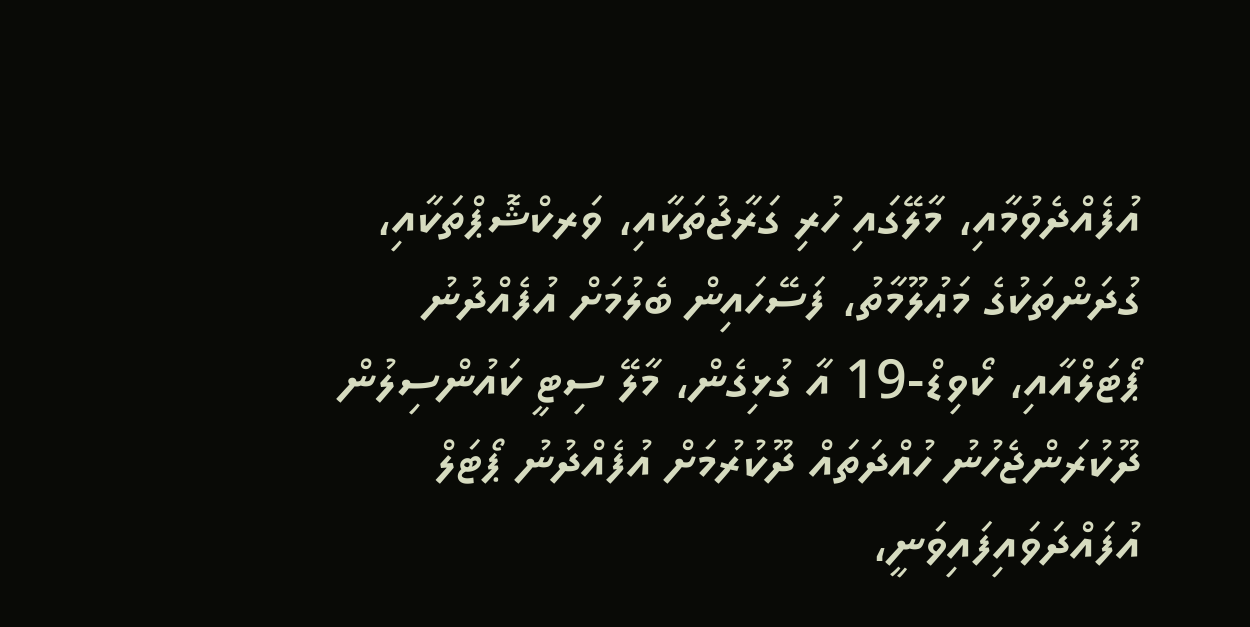އުފެއްދެވުމާއި، މާލޭގައި ހުރި ގަރާޖުތަކާއި، ވަރކްޝޮޕްތަކާއި، ގުދަންތަކުގެ މަޢުލޫމާތު، ފަސޭހައިން ބެލުމަށް އުފެއްދުނު ޕޯޓަލްއާއި، ކޯވިޑް-19 އާ ގުޅިގެން، މާލޭ ސިޓީ ކައުންސިލުން ދޫކުރަންޖެހުނު ހުއްދަތައް ދޫކުރުމަށް އުފެއްދުނު ޕޯޓަލް އުފައްދަވައިފައިވަނީ،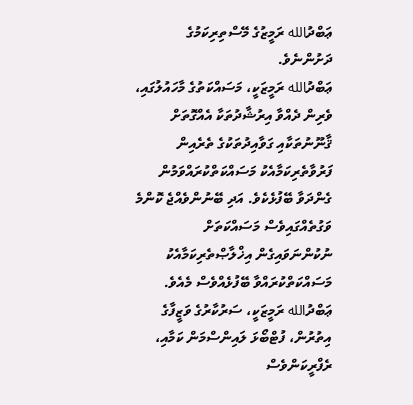ޢަބްދުالله ރަމީޒުގެ މޭސްތިރިކަމުގެ ދަށުންނެވެ.
ޢަބްދުالله ރަމީޒަކީ، މަސައްކަތުގެ މާހައުލުގައި، ވެރިން ދެއްވާ އިރުޝާދުތަކާ އެއްގޮތަށް ޤާނޫނުތަކާއި ގަވާއިދުތަކުގެ ތެރެއިން ފަރުވާތެރިކަމާއެކު މަސައްކަތްކުރައްވަމުން ގެންދަވާ ބޭފުޅެކެވެ. އަދި ބޭނުންވެއްޖެ ކޮންމެ ވަގުތެއްގައިވެސް މަސައްކަތަށް ނުކުންނަވައިގެން އިޚްލާޞްތެރިކަމާއެކު މަސައްކަތްކުރައްވާ ބޭފުޅެއްވެސް މެއެވެ.
ޢަބްދުالله ރަމީޒަކީ، ސަރުކާރުގެ ވަޒީފާގެ އިތުރުން، ފުޓްބޯޅަ ލައިންސްމަން ކަމާއި، ރެފްރީކަންވެސް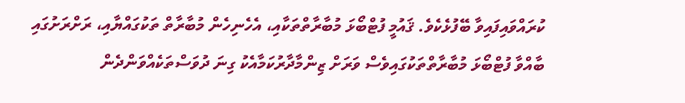ކުރައްވައިފައިވާ ބޭފުޅެކެވެ. ޤައުމީ ފުޓްބޯޅަ މުބާރާތްތަކާއި، އެހެނިހެން މުބާރާތް ތަކުގައްޔާއި، ރަށްރަށުގައި ބާއްވާ ފުޓްބޯޅަ މުބާރާތްތަކުގައިވެސް ވަރަށް ޒިންމާދާރުކަމާއެކު ގިނަ ދުވަސްތަކެއްވަންދެން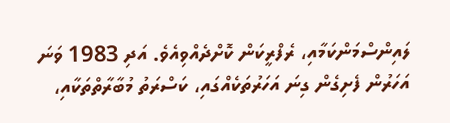ލައިންސްމަންކަމާއި، ރެފްރީކަން ކޮށްދެއްވިއެވެ. އަދި 1983 ވަނަ އަހަރުން ފެށިގެން ގިނަ އަހަރުތަކެއްގައި، ކަސްރަތު މުބާރާތްތަކާއި،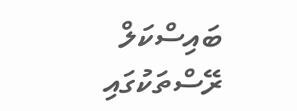ބައިސްކަލް ރޭސްތަކުގައި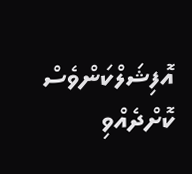އޮފިޝަލްކަންވެސް ކޮށްދެއްވި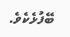ބޭފުޅެކެވެ.